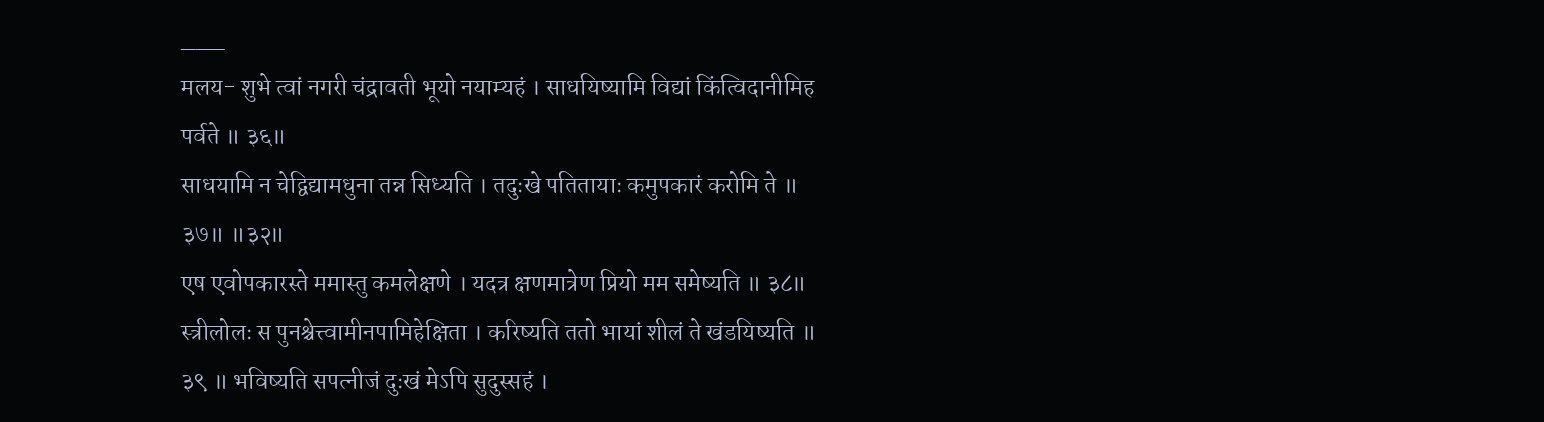___
मलय- शुभे त्वां नगरी चंद्रावती भूयो नयाम्यहं । साधयिष्यामि विद्यां किंत्विदानीमिह पर्वते ॥ ३६॥
साधयामि न चेद्विद्यामधुना तन्न सिध्यति । तदुःखे पतितायाः कमुपकारं करोमि ते ॥ ३७॥ ॥३२॥
एष एवोपकारस्ते ममास्तु कमलेक्षणे । यदत्र क्षणमात्रेण प्रियो मम समेष्यति ॥ ३८॥ स्त्रीलोलः स पुनश्चेत्त्वामीनपामिहेक्षिता । करिष्यति ततो भायां शीलं ते खंडयिष्यति ॥ ३९ ॥ भविष्यति सपत्नीजं दुःखं मेऽपि सुदुस्सहं ।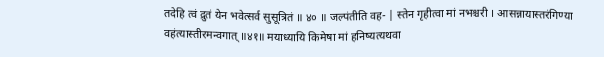तदेहि त्वं द्रुतं येन भवेत्सर्व सुसूत्रितं ॥ ४० ॥ जल्पंतीति वह- | स्तेन गृहीत्वा मां नभश्चरी । आसन्नायास्तरंगिण्या वहंत्यास्तीरमन्वगात् ॥४१॥ मयाध्यायि किमेषा मां हनिष्यत्यथवा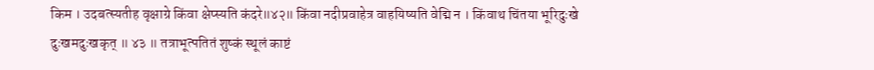किम । उदबत्स्यतीह वृक्षाग्रे किंवा क्षेप्स्यति कंदरे॥४२॥ किंवा नदीप्रवाहेत्र वाहयिष्यति वेद्मि न । किंवाथ चिंतया भूरिदुःखे दुःखमदुःखकृत् ॥ ४३ ॥ तत्राभूत्पतितं शुष्कं स्थूलं काष्टं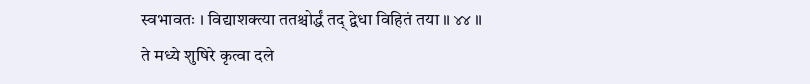स्वभावतः । विद्याशक्त्या ततश्चोर्द्धं तद् द्वेधा विहितं तया ॥ ४४ ॥
ते मध्ये शुषिरे कृत्वा दले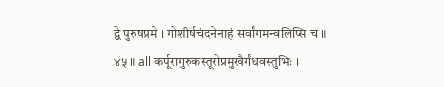द्वे पुरुषप्रमे । गोशीर्षचंदनेनाहं सर्वांगमन्वलिप्सि च ॥ ४५ ॥ all कर्पूरागुरुकस्तूरोप्रमुखैर्गंधवस्तुभिः ।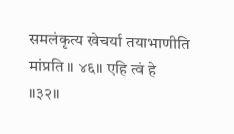समलंकृत्य खेचर्या तयाभाणीति मांप्रति ॥ ४६॥ एहि त्वं हे
॥३२॥